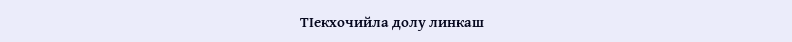ТIекхочийла долу линкаш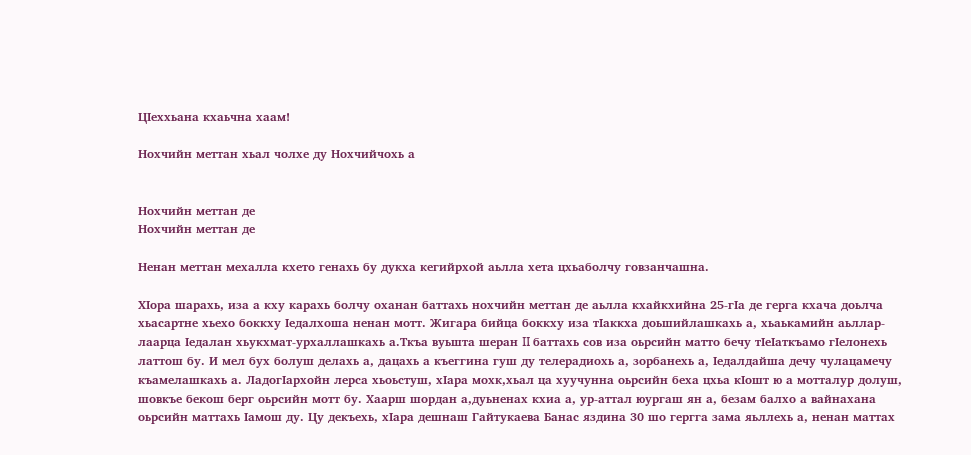ЦIеххьана кхаьчна хаам!

Нохчийн меттан хьал чолхе ду Нохчийчохь а


Нохчийн меттан де
Нохчийн меттан де

Ненан меттан мехалла кхето генахь бу дукха кегийрхой аьлла хета цхьаболчу говзанчашна.

ХIора шарахь, иза а кху карахь болчу оханан баттахь нохчийн меттан де аьлла кхайкхийна 25-гIа де герга кхача доьлча хьасартне хьехо боккху Iедалхоша ненан мотт. Жигара бийца боккху иза тIаккха доьшийлашкахь а, хьаькамийн аьллар-лаарца Iедалан хьукхмат-урхаллашкахь а.Ткъа вуьшта шеран II баттахь сов иза оьрсийн матто бечу тIеIаткъамо гIелонехь латтош бу. И мел бух болуш делахь а, дацахь а къеггина гуш ду телерадиохь а, зорбанехь а, Iедалдайша дечу чулацамечу къамелашкахь а. ЛадогIархойн лерса хьоьстуш, хIара мохк,хьал ца хуучунна оьрсийн беха цхьа кIошт ю а мотталур долуш, шовкъе бекош берг оьрсийн мотт бу. Хаарш шордан а,дуьненах кхиа а, ур-аттал юургаш ян а, безам балхо а вайнахана оьрсийн маттахь Iамош ду. Цу декъехь, хIара дешнаш Гайтукаева Банас яздина 30 шо гергга зама яьллехь а, ненан маттах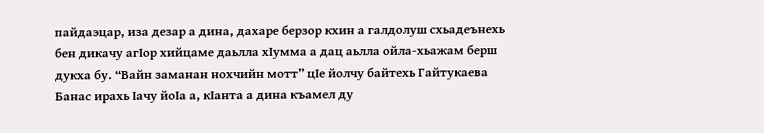пайдаэцар, иза дезар а дина, дахаре берзор кхин а галдолуш схьадеънехь бен дикачу агIор хийцаме даьлла хIумма а дац аьлла ойла-хьажам берш дукха бу. “Вайн заманан нохчийн мотт” цIе йолчу байтехь Гайтукаева Банас ирахь Iачу йоIа а, кIанта а дина къамел ду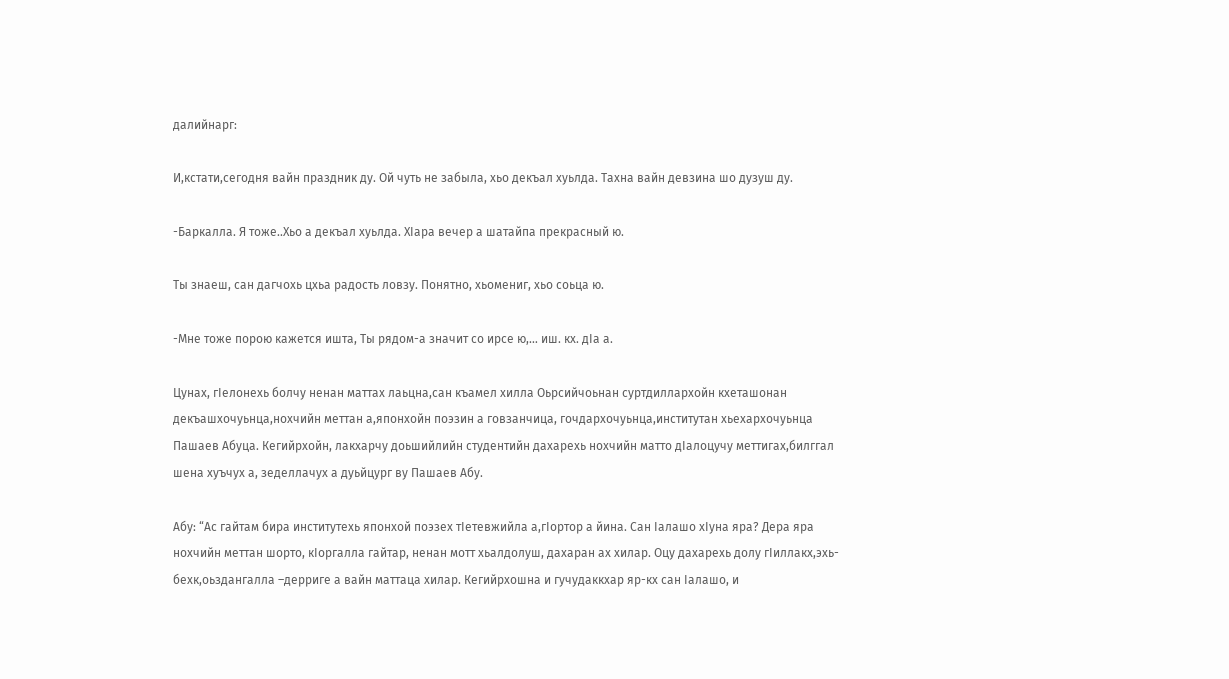далийнарг:

И,кстати,сегодня вайн праздник ду. Ой чуть не забыла, хьо декъал хуьлда. Тахна вайн девзина шо дузуш ду.

-Баркалла. Я тоже..Хьо а декъал хуьлда. ХIара вечер а шатайпа прекрасный ю.

Ты знаеш, сан дагчохь цхьа радость ловзу. Понятно, хьомениг, хьо соьца ю.

-Мне тоже порою кажется ишта, Ты рядом-а значит со ирсе ю,… иш. кх. дIа а.

Цунах, гIелонехь болчу ненан маттах лаьцна,сан къамел хилла Оьрсийчоьнан суртдиллархойн кхеташонан декъашхочуьнца,нохчийн меттан а,японхойн поэзин а говзанчица, гочдархочуьнца,институтан хьехархочуьнца Пашаев Абуца. Кегийрхойн, лакхарчу доьшийлийн студентийн дахарехь нохчийн матто дIалоцучу меттигах,билггал шена хуъчух а, зеделлачух а дуьйцург ву Пашаев Абу.

Абу: “Ас гайтам бира институтехь японхой поэзех тIетевжийла а,гIортор а йина. Сан Iалашо хIуна яра? Дера яра нохчийн меттан шорто, кIоргалла гайтар, ненан мотт хьалдолуш, дахаран ах хилар. Оцу дахарехь долу гIиллакх,эхь-бехк,оьздангалла –дерриге а вайн маттаца хилар. Кегийрхошна и гучудаккхар яр-кх сан Iалашо, и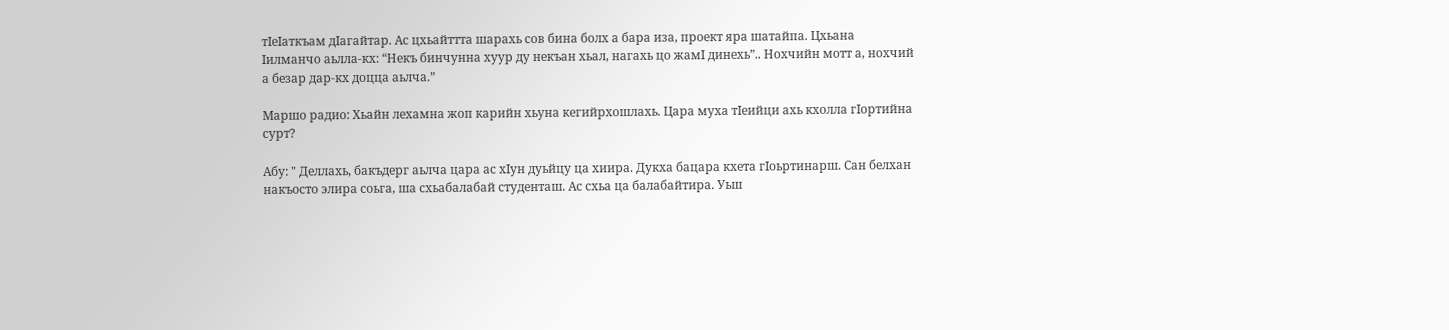тIеIаткъам дIагайтар. Ас цхьайттта шарахь сов бина болх а бара иза, проект яра шатайпа. Цхьана Iилманчо аьлла-кх: “Некъ бинчунна хуур ду некъан хьал, нагахь цо жамI динехь”.. Нохчийн мотт а, нохчий а безар дар-кх доцца аьлча.”

Маршо радио: Хьайн лехамна жоп карийн хьуна кегийрхошлахь. Цара муха тIеийци ахь кхолла гIортийна сурт?

Абу: " Деллахь, бакъдерг аьлча цара ас хIун дуьйцу ца хиира. Дукха бацара кхета гIоьртинарш. Сан белхан накъосто элира соьга, ша схьабалабай студенташ. Ас схьа ца балабайтира. Уьш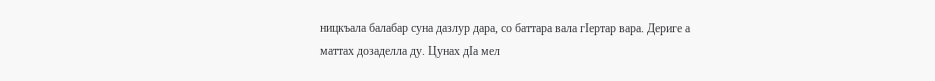ницкъала балабар суна дазлур дара, со баттара вала гIертар вара. Дериге а маттах дозаделла ду. Цунах дIа мел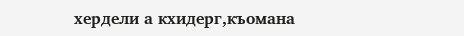хердели а кхидерг,къомана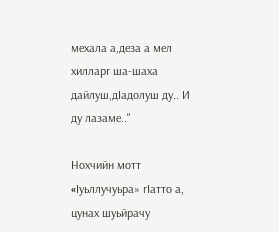мехала а,деза а мел хилларг ша-шаха дайлуш,дIадолуш ду.. И ду лазаме.."

Нохчийн мотт «Iуьллучуьра» гIатто а, цунах шуьйрачу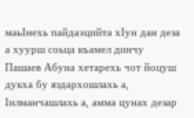маьIнехь пайдаэцийта хIун дан деза а хуурш соьца къамел динчу Пашаев Абуна хетарехь чот йоцуш дукха бу яздархошлахь а, Iилманчашлахь а, амма цунах дезар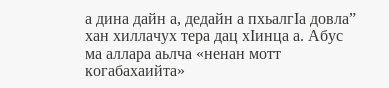а дина дайн а, дедайн а пхьалгIа довла” хан хиллачух тера дац хIинца а. Абус ма аллара аьлча «ненан мотт когабахаийта»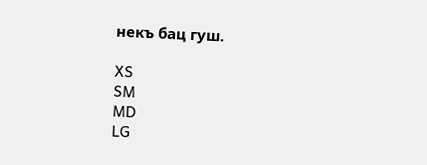некъ бац гуш.

XS
SM
MD
LG